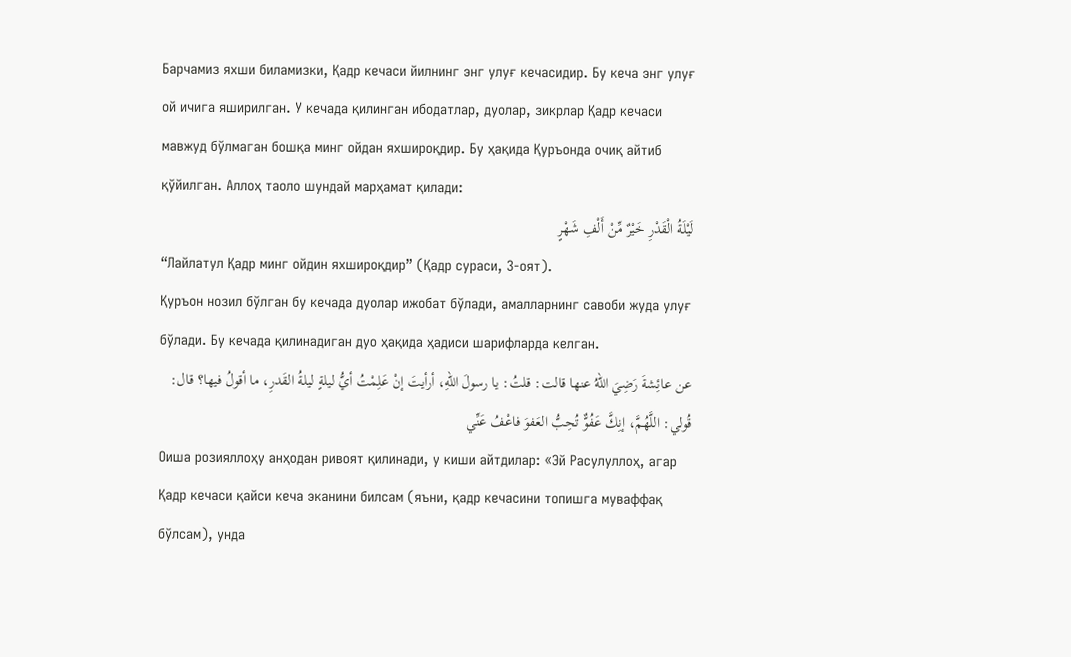Барчамиз яхши биламизки, Қадр кечаси йилнинг энг улуғ кечасидир. Бу кеча энг улуғ ой ичига яширилган. У кечада қилинган ибодатлар, дуолар, зикрлар Қадр кечаси мавжуд бўлмаган бошқа минг ойдан яхшироқдир. Бу ҳақида Қуръонда очиқ айтиб қўйилган. Аллоҳ таоло шундай марҳамат қилади:
لَيْلَةُ الْقَدْرِ خَيْرٌ مِّنْ أَلْفِ شَهْرٍ
“Лайлатул Қадр минг ойдин яхшироқдир” (Қадр сураси, 3-оят).
Қуръон нозил бўлган бу кечада дуолар ижобат бўлади, амалларнинг савоби жуда улуғ бўлади. Бу кечада қилинадиган дуо ҳақида ҳадиси шарифларда келган.
عن عائِشةَ رَضِيَ اللهُ عنها قالت: قلتُ: يا رسولَ اللهِ، أرأيتَ إنْ عَلِمْتُ أيُّ ليلةٍ ليلةُ القَدرِ، ما أقولُ فيها؟ قال: قُولي: اللَّهُمَّ، إنِكَّ عَفُوٌّ تُحِبُّ العَفوَ فاعْفُ عَنِّي
Оиша розияллоҳу анҳодан ривоят қилинади, у киши айтдилар: «Эй Расулуллоҳ, агар Қадр кечаси қайси кеча эканини билсам (яъни, қадр кечасини топишга муваффақ бўлсам), унда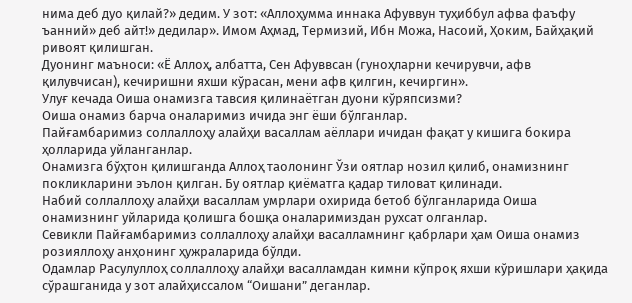нима деб дуо қилай?» дедим. У зот: «Аллоҳумма иннака Афуввун туҳиббул афва фаъфу ъанний» деб айт!» дедилар». Имом Аҳмад, Термизий, Ибн Можа, Насоий, Ҳоким, Байҳақий ривоят қилишган.
Дуонинг маъноси: «Ё Аллоҳ, албатта, Сен Афуввсан (гуноҳларни кечирувчи, афв қилувчисан), кечиришни яхши кўрасан, мени афв қилгин, кечиргин».
Улуғ кечада Оиша онамизга тавсия қилинаётган дуони кўряпсизми?
Оиша онамиз барча оналаримиз ичида энг ёши бўлганлар.
Пайғамбаримиз соллаллоҳу алайҳи васаллам аёллари ичидан фақат у кишига бокира ҳолларида уйланганлар.
Онамизга бўҳтон қилишганда Аллоҳ таолонинг Ўзи оятлар нозил қилиб, онамизнинг покликларини эълон қилган. Бу оятлар қиёматга қадар тиловат қилинади.
Набий соллаллоҳу алайҳи васаллам умрлари охирида бетоб бўлганларида Оиша онамизнинг уйларида қолишга бошқа оналаримиздан рухсат олганлар.
Севикли Пайғамбаримиз соллаллоҳу алайҳи васалламнинг қабрлари ҳам Оиша онамиз розияллоҳу анҳонинг ҳужраларида бўлди.
Одамлар Расулуллоҳ соллаллоҳу алайҳи васалламдан кимни кўпроқ яхши кўришлари ҳақида сўрашганида у зот алайҳиссалом “Оишани” деганлар.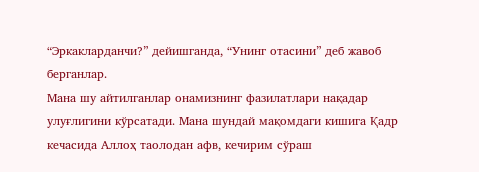“Эркакларданчи?” дейишганда, “Унинг отасини” деб жавоб берганлар.
Мана шу айтилганлар онамизнинг фазилатлари нақадар улуғлигини кўрсатади. Мана шундай мақомдаги кишига Қадр кечасида Аллоҳ таолодан афв, кечирим сўраш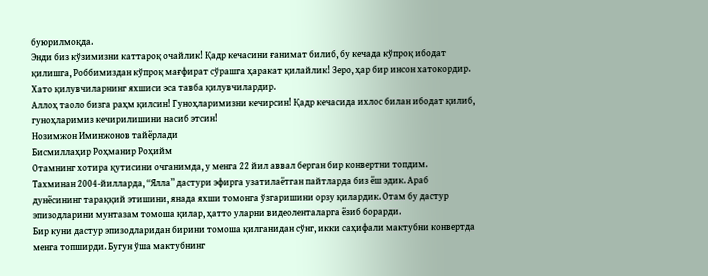буюрилмоқда.
Энди биз кўзимизни каттароқ очайлик! Қадр кечасини ғанимат билиб, бу кечада кўпроқ ибодат қилишга, Роббимиздан кўпроқ мағфират сўрашга ҳаракат қилайлик! Зеро, ҳар бир инсон хатокордир. Хато қилувчиларнинг яхшиси эса тавба қилувчилардир.
Аллоҳ таоло бизга раҳм қилсин! Гуноҳларимизни кечирсин! Қадр кечасида ихлос билан ибодат қилиб, гуноҳларимиз кечирилишини насиб этсин!
Нозимжон Иминжонов тайёрлади
Бисмиллаҳир Роҳманир Роҳийм
Отамнинг хотира қутисини очганимда, у менга 22 йил аввал берган бир конвертни топдим.
Тахминан 2004-йилларда, “Ялла” дастури эфирга узатилаётган пайтларда биз ёш эдик. Араб дунёсининг тараққий этишини, янада яхши томонга ўзгаришини орзу қилардик. Отам бу дастур эпизодларини мунтазам томоша қилар, ҳатто уларни видеоленталарга ёзиб борарди.
Бир куни дастур эпизодларидан бирини томоша қилганидан сўнг, икки саҳифали мактубни конвертда менга топширди. Бугун ўша мактубнинг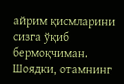айрим қисмларини сизга ўқиб бермоқчиман. Шоядки, отамнинг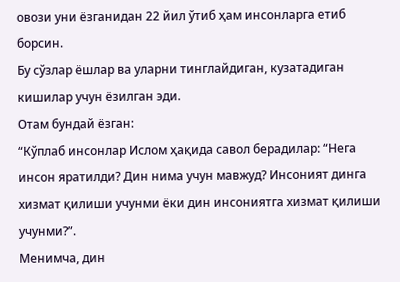овози уни ёзганидан 22 йил ўтиб ҳам инсонларга етиб борсин.
Бу сўзлар ёшлар ва уларни тинглайдиган, кузатадиган кишилар учун ёзилган эди.
Отам бундай ёзган:
“Кўплаб инсонлар Ислом ҳақида савол берадилар: “Нега инсон яратилди? Дин нима учун мавжуд? Инсоният динга хизмат қилиши учунми ёки дин инсониятга хизмат қилиши учунми?”.
Менимча, дин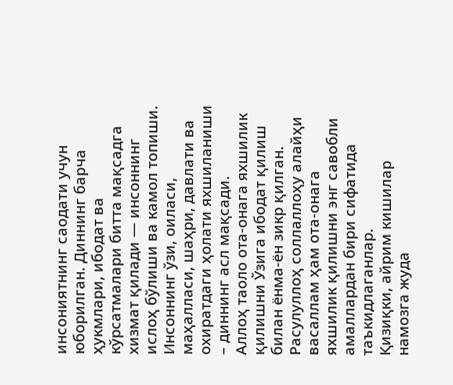инсониятнинг саодати учун юборилган. Диннинг барча ҳукмлари, ибодат ва кўрсатмалари битта мақсадга хизмат қилади — инсоннинг ислоҳ бўлиши ва камол топиши.
Инсоннинг ўзи, оиласи, маҳалласи, шаҳри, давлати ва охиратдаги ҳолати яхшиланиши – диннинг асл мақсади.
Аллоҳ таоло ота-онага яхшилик қилишни Ўзига ибодат қилиш билан ёнма-ён зикр қилган. Расулуллоҳ соллаллоҳу алайҳи васаллам ҳам ота-онага яхшилик қилишни энг савобли амаллардан бири сифатида таъкидлаганлар.
Қизиқки, айрим кишилар намозга жуда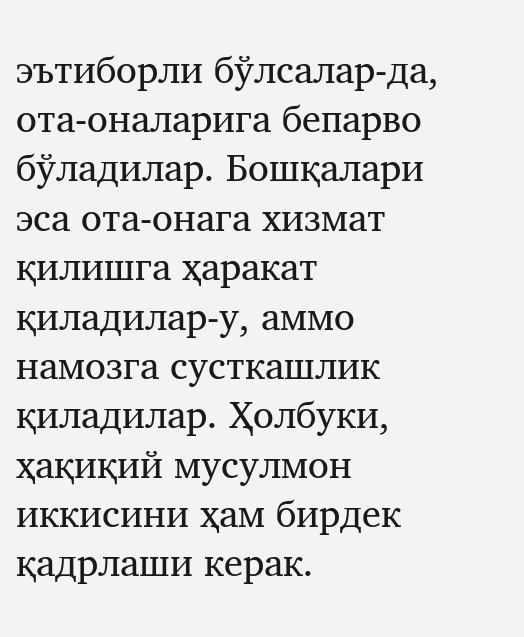эътиборли бўлсалар-да, ота-оналарига бепарво бўладилар. Бошқалари эса ота-онага хизмат қилишга ҳаракат қиладилар-у, аммо намозга сусткашлик қиладилар. Ҳолбуки, ҳақиқий мусулмон иккисини ҳам бирдек қадрлаши керак.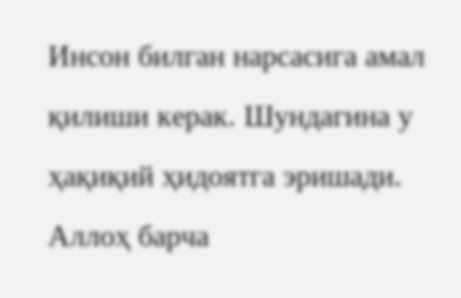Инсон билган нарсасига амал қилиши керак. Шундагина у ҳақиқий ҳидоятга эришади.
Аллоҳ барча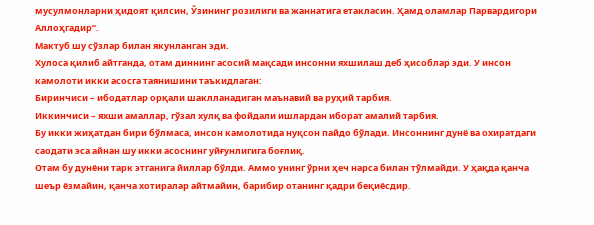мусулмонларни ҳидоят қилсин, Ўзининг розилиги ва жаннатига етакласин. Ҳамд оламлар Парвардигори Аллоҳгадир”.
Мактуб шу сўзлар билан якунланган эди.
Хулоса қилиб айтганда, отам диннинг асосий мақсади инсонни яхшилаш деб ҳисоблар эди. У инсон камолоти икки асосга таянишини таъкидлаган:
Биринчиси – ибодатлар орқали шаклланадиган маънавий ва руҳий тарбия.
Иккинчиси – яхши амаллар, гўзал хулқ ва фойдали ишлардан иборат амалий тарбия.
Бу икки жиҳатдан бири бўлмаса, инсон камолотида нуқсон пайдо бўлади. Инсоннинг дунё ва охиратдаги саодати эса айнан шу икки асоснинг уйғунлигига боғлиқ.
Отам бу дунёни тарк этганига йиллар бўлди. Аммо унинг ўрни ҳеч нарса билан тўлмайди. У ҳақда қанча шеър ёзмайин, қанча хотиралар айтмайин, барибир отанинг қадри беқиёсдир.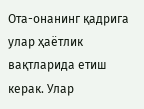Ота-онанинг қадрига улар ҳаётлик вақтларида етиш керак. Улар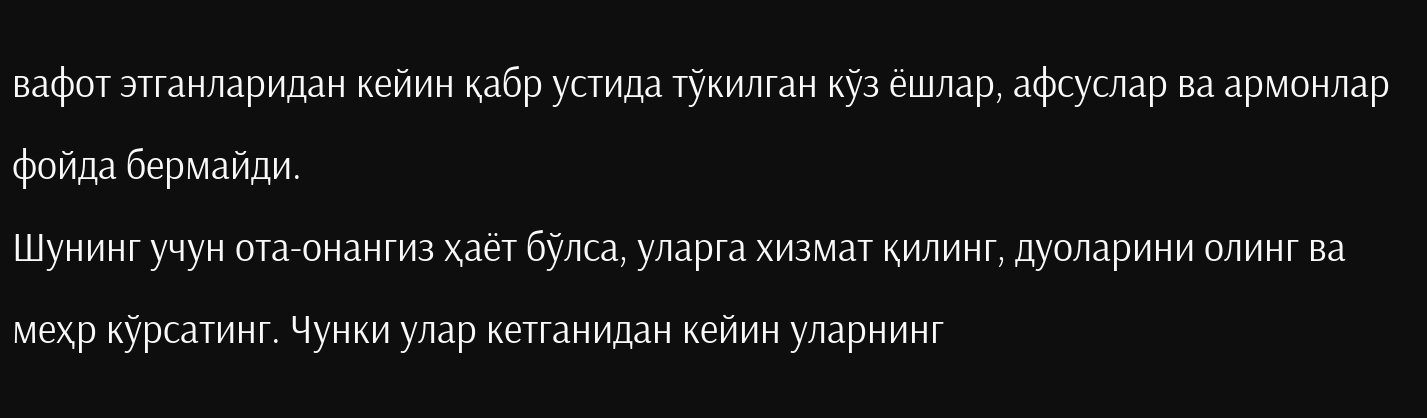вафот этганларидан кейин қабр устида тўкилган кўз ёшлар, афсуслар ва армонлар фойда бермайди.
Шунинг учун ота-онангиз ҳаёт бўлса, уларга хизмат қилинг, дуоларини олинг ва меҳр кўрсатинг. Чунки улар кетганидан кейин уларнинг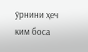ўрнини ҳеч ким боса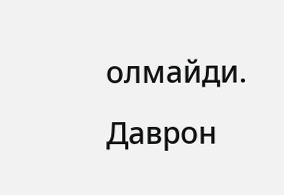олмайди.
Даврон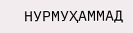НУРМУҲАММАД